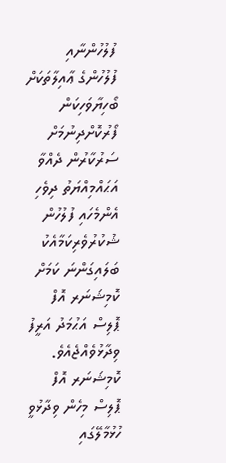ފުލުހުންނާއި ފުލުހުންގެ ޢާއިލާތަކަށް ބޯހިޔާވަހިކަން ފޯރުކޮށްދިނުމަށް ސަރުކާރުން ދެއްވާ އަޙައްމިއްޔަތު ދިވެހި އެންމެހައި ފުލުހުން ޝުކުރުވެރިކަމާއެކު ބަލައިގަންނަ ކަމަށް ކޮމިޝަނަރ އޮފް ޕޮލިސް އަޙުމަދު އަރީފު ވިދާޅުވެއްޖެއެވެ. ކޮމިޝަނަރ އޮފް ޕޮލިސް މިހެން ވިދާޅުވީ ހުޅުމާލޭގައި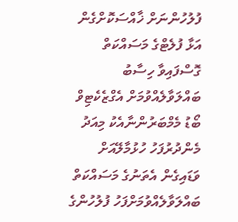ފުލުހުންނަށް ޚާއްސަކޮށްގެން އަޅާ ފުލެޓްގެ މަސައްކަތް ގޮސްފައިވާ ހިސާބު ބައްލަވާލެއްވުމަށް އެގްޒެކެޓިވް ބޯޑު މެމްބަރުންނާއެކު މިއަދު މެންދުރުފަހު ހުޅުމާލޭއަށް ވަޑައިގެން އެތަނުގެ މަސައްކަތް ބައްލަވާލެއްވުމަށްފަހު ފުލުހުންގެ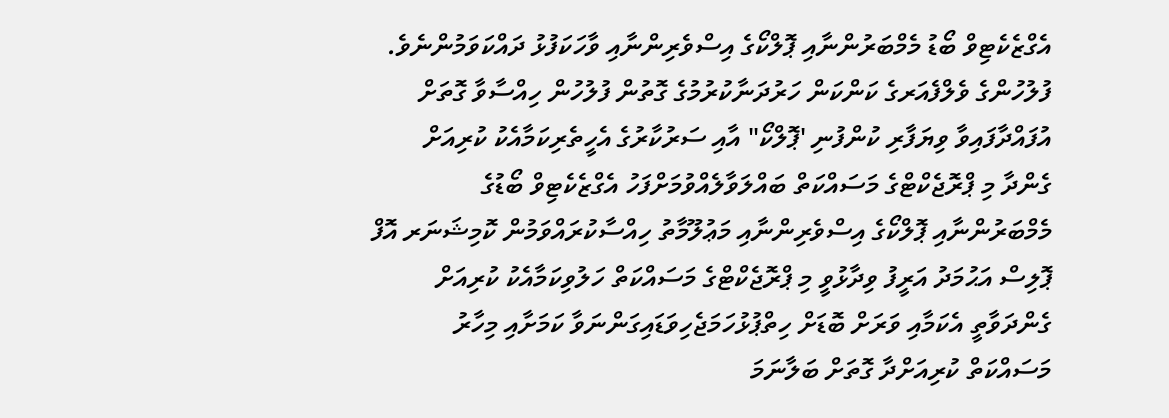އެގްޒެކެޓިވް ބޯޑު މެމްބަރުންނާއި ޕޮލްކޯގެ އިސްވެރިންނާއި ވާހަކަފުޅު ދައްކަވަމުންނެވެ.
ފުލުހުންގެ ވެލްފެއަރގެ ކަންކަން ހަރުދަނާކުރުމުގެ ގޮތުން ފުލުހުން ހިއްސާވާ ގޮތަށް އުފައްދާފައިވާ ވިޔަފާރި ކުންފުނި 'ޕޮލްކޯ" އާއި ސަރުކާރުގެ އެހީތެރިކަމާއެކު ކުރިއަށް ގެންދާ މި ޕްރޮޖެކްޓްގެ މަސައްކަތް ބައްލަވާލެއްވުމަށްފަހު އެގްޒެކެޓިވް ބޯޑުގެ މެމްބަރުންނާއި ޕޮލްކޯގެ އިސްވެރިންނާއި މަޢުލޫމާތު ހިއްސާކުރައްވަމުން ކޮމިޝަނަރ އޮފް ޕޮލިސް އަޙުމަދު އަރީފު ވިދާޅުވީ މި ޕްރޮޖެކްޓްގެ މަސައްކަތް ހަލުވިކަމާއެކު ކުރިއަށް ގެންދަވާތީ އެކަމާއި ވަރަށް ބޮޑަށް ހިތްޕުޅުހަމަޖެހިވަޑައިގަންނަވާ ކަމަށާއި މިހާރު މަސައްކަތް ކުރިއަށްދާ ގޮތަށް ބަލާނަމަ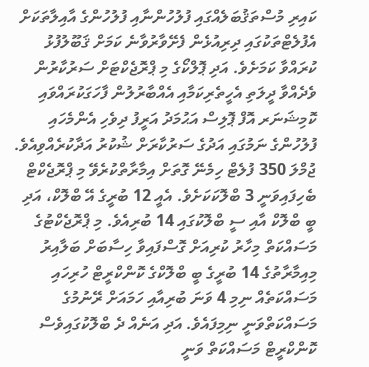ކައިރި މުސްތަޤުބަލެއްގައި ފުލުހުންނާއި ފުލުހުންގެ އާއިލާތަކަށް އެފުލެޓްތަކުގައި ދިރިއުޅެން ފެށޭވާރުވާނެ ކަމަށް ޤަބޫލުފުޅު ކުރައްވާ ކަމަށެވެ. އަދި ޕޮލްކޯގެ މި ޕްރޮޖެކްޓަށް ސަރުކާރުން ވެދެއްވާ ދީލަތި އެހީތެރިކަމާއި އެއްބާރުލުން ފާހަގަކުރައްވައި ކޮމިޝަނަރ އޮފް ޕޮލިސް އަޙުމަދު އަރީފު ދިވެހި އެންމެހައި ފުލުހުންގެ ނަމުގައި އަދުގެ ސަރުކާރަށް ޝުކުރު އަދާކުރެއްވިއެވެ. ޖުމްލަ 350 ފުލެޓް ހިމެނޭ ގޮތަށް އިމާރާތްކުރެވޭ މި ޕްރޮޖެކްޓް ބެހިފައިވަނީ 3 ބްލޮކަކަށެވެ. އެއީ 12 ބުރީގެ އޭ ބްލޮކް، އަދި ބީ ބްލޮކް އާއި ސީ ބްލޮކުގައި 14 ބުރިއެވެ. މި ޕްރޮޖެކްޓުގެ މަސައްކަތް މިހާރު ކުރިއަށް ގޮސްފައިވާ ހިސާބަށް ބަލާއިރު މިއިމާރާތުގެ 14 ބުރީގެ ބީ ބްލޮކްގެ ކޮންކްރީޓް ހުރިހައި މަސައްކަތެއް ނިމި 4 ވަނަ ބުރިއާއި ހަމައަށް ރޭނުމުގެ މަސައްކަތްވަނީ ނިމިފައެވެ. އަދި އަނެއް ދެ ބްލޮކުގައިވެސް ކޮންކްރީޓް މަސައްކަތް ވަނީ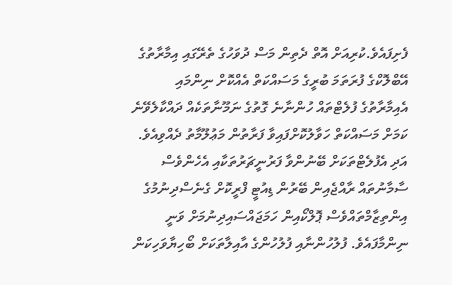ފެށިފައެވެ.ކުރިއަށް އޮތް ދެތިން މަސް ދުވަހުގެ ތެރޭގައި އިމާރާތުގެ އޭބްލޮކްގެ ފުރަތަމަ ބުރީގެ މަސައްކަތް އެއްކޮށް ނިންމައި އެއިމާރާތުގެ ފުލެޓްތައް ހުންނާނެ ގޮތުގެ ނަމޫނާތަކެއް ދައްކާލެވޭނެ ކަމަށް މަސައްކަތް ހަވާލުކޮށްފައިވާ ފަރާތުން މަޢުލޫމާތު ދެއްވިއެވެ. އަދި އެފުލެޓްތަކަށް ބޭނުންވާ ފަރުނީޗަރުތަކާއި އެހެންވެސް ސާމާނުތައް ރާއްޖެއިން ބޭރުން ޑިއުޓީ ފްރީކޮށް ގެނެސްދިނުމުގެ އިންތިޒާމްތައްވެސް ޕޮލްކޯއިން ހަމަޖައްސައިދިނުމަށް ވަނީ ނިންމާފައެވެ. ފުލުހުންނާއި ފުލުހުންގެ އާއިލާތަކަށް ބޯހިޔާވަހިކަން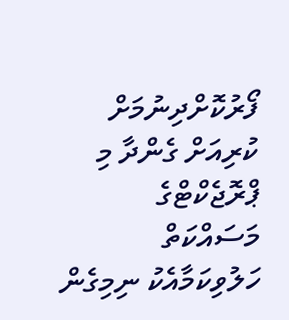ފޯރުކޮށްދިނުމަށް ކުރިއަށް ގެންދާ މި ޕްރޮޖެކްޓްގެ މަސައްކަތް ހަލުވިކަމާއެކު ނިމިގެން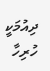ދިއުމަކީ ހުރިހާ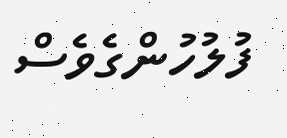ފުލުހުންގެވެސް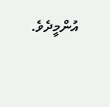އުންމީދެވެ.